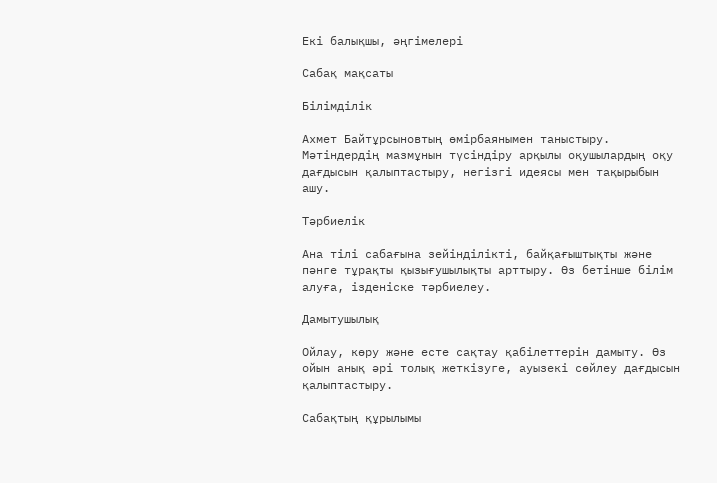Екі балықшы, әңгімелері

Сабақ мақсаты

Білімділік

Ахмет Байтұрсыновтың өмірбаянымен таныстыру. Мәтіндердің мазмұнын түсіндіру арқылы оқушылардың оқу дағдысын қалыптастыру, негізгі идеясы мен тақырыбын ашу.

Тәрбиелік

Ана тілі сабағына зейінділікті, байқағыштықты және пәнге тұрақты қызығушылықты арттыру. Өз бетінше білім алуға, ізденіске тәрбиелеу.

Дамытушылық

Ойлау, көру және есте сақтау қабілеттерін дамыту. Өз ойын анық әрі толық жеткізуге, ауызекі сөйлеу дағдысын қалыптастыру.

Сабақтың құрылымы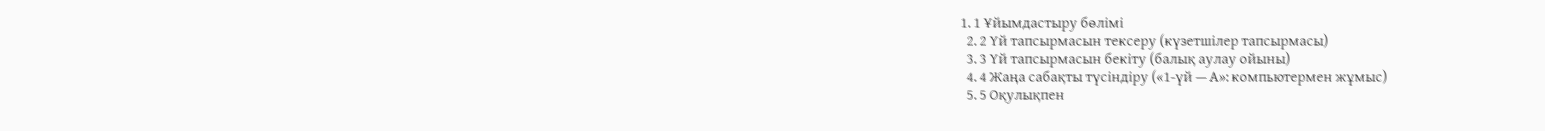1. 1 Ұйымдастыру бөлімі
  2. 2 Үй тапсырмасын тексеру (күзетшілер тапсырмасы)
  3. 3 Үй тапсырмасын бекіту (балық аулау ойыны)
  4. 4 Жаңа сабақты түсіндіру («1-үй — А»: компьютермен жұмыс)
  5. 5 Оқулықпен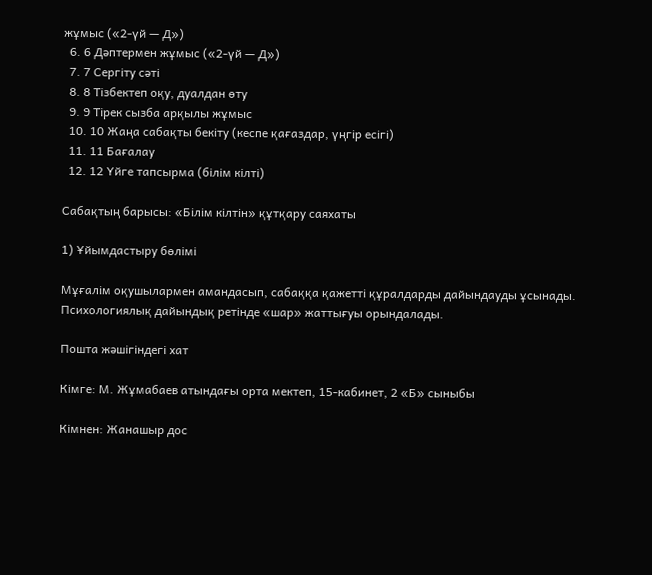жұмыс («2-үй — Д»)
  6. 6 Дәптермен жұмыс («2-үй — Д»)
  7. 7 Сергіту сәті
  8. 8 Тізбектеп оқу, дуалдан өту
  9. 9 Тірек сызба арқылы жұмыс
  10. 10 Жаңа сабақты бекіту (кеспе қағаздар, үңгір есігі)
  11. 11 Бағалау
  12. 12 Үйге тапсырма (білім кілті)

Сабақтың барысы: «Білім кілтін» құтқару саяхаты

1) Ұйымдастыру бөлімі

Мұғалім оқушылармен амандасып, сабаққа қажетті құралдарды дайындауды ұсынады. Психологиялық дайындық ретінде «шар» жаттығуы орындалады.

Пошта жәшігіндегі хат

Кімге: М. Жұмабаев атындағы орта мектеп, 15-кабинет, 2 «Б» сыныбы

Кімнен: Жанашыр дос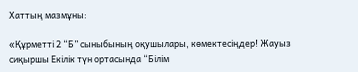Хаттың мазмұны:

«Құрметті 2 “Б” сыныбының оқушылары, көмектесіңдер! Жауыз сиқыршы Екілік түн ортасында “Білім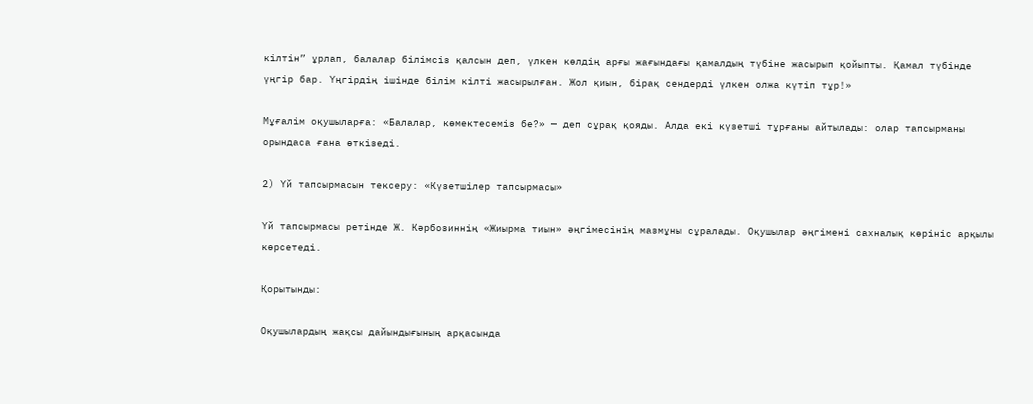кілтін” ұрлап, балалар білімсіз қалсын деп, үлкен көлдің арғы жағындағы қамалдың түбіне жасырып қойыпты. Қамал түбінде үңгір бар. Үңгірдің ішінде білім кілті жасырылған. Жол қиын, бірақ сендерді үлкен олжа күтіп тұр!»

Мұғалім оқушыларға: «Балалар, көмектесеміз бе?» — деп сұрақ қояды. Алда екі күзетші тұрғаны айтылады: олар тапсырманы орындаса ғана өткізеді.

2) Үй тапсырмасын тексеру: «Күзетшілер тапсырмасы»

Үй тапсырмасы ретінде Ж. Кәрбозиннің «Жиырма тиын» әңгімесінің мазмұны сұралады. Оқушылар әңгімені сахналық көрініс арқылы көрсетеді.

Қорытынды:

Оқушылардың жақсы дайындығының арқасында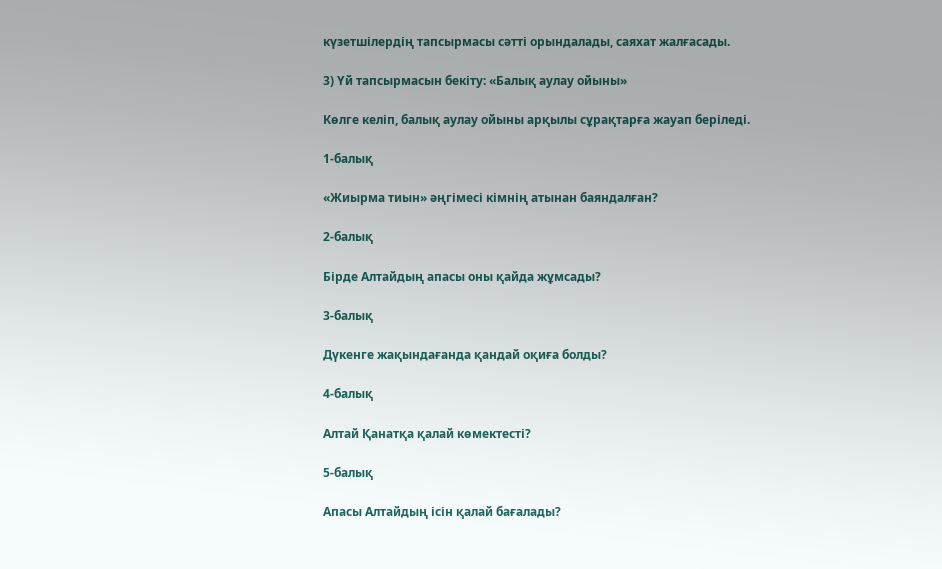күзетшілердің тапсырмасы сәтті орындалады, саяхат жалғасады.

3) Үй тапсырмасын бекіту: «Балық аулау ойыны»

Көлге келіп, балық аулау ойыны арқылы сұрақтарға жауап беріледі.

1-балық

«Жиырма тиын» әңгімесі кімнің атынан баяндалған?

2-балық

Бірде Алтайдың апасы оны қайда жұмсады?

3-балық

Дүкенге жақындағанда қандай оқиға болды?

4-балық

Алтай Қанатқа қалай көмектесті?

5-балық

Апасы Алтайдың ісін қалай бағалады?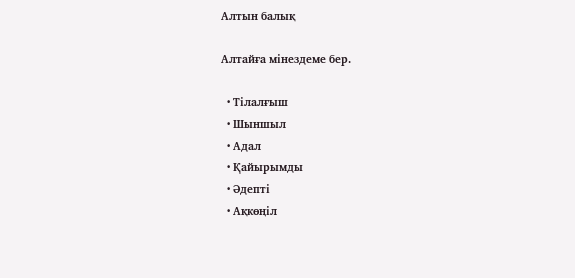Алтын балық

Алтайға мінездеме бер.

  • Тілалғыш
  • Шыншыл
  • Адал
  • Қайырымды
  • Әдепті
  • Ақкөңіл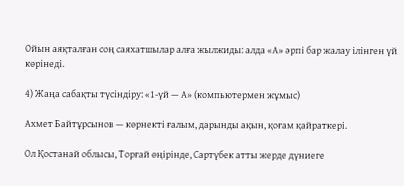Ойын аяқталған соң саяхатшылар алға жылжиды: алда «А» әрпі бар жалау ілінген үй көрінеді.

4) Жаңа сабақты түсіндіру: «1-үй — А» (компьютермен жұмыс)

Ахмет Байтұрсынов — көрнекті ғалым, дарынды ақын, қоғам қайраткері.

Ол Қостанай облысы, Торғай өңірінде, Сартүбек атты жерде дүниеге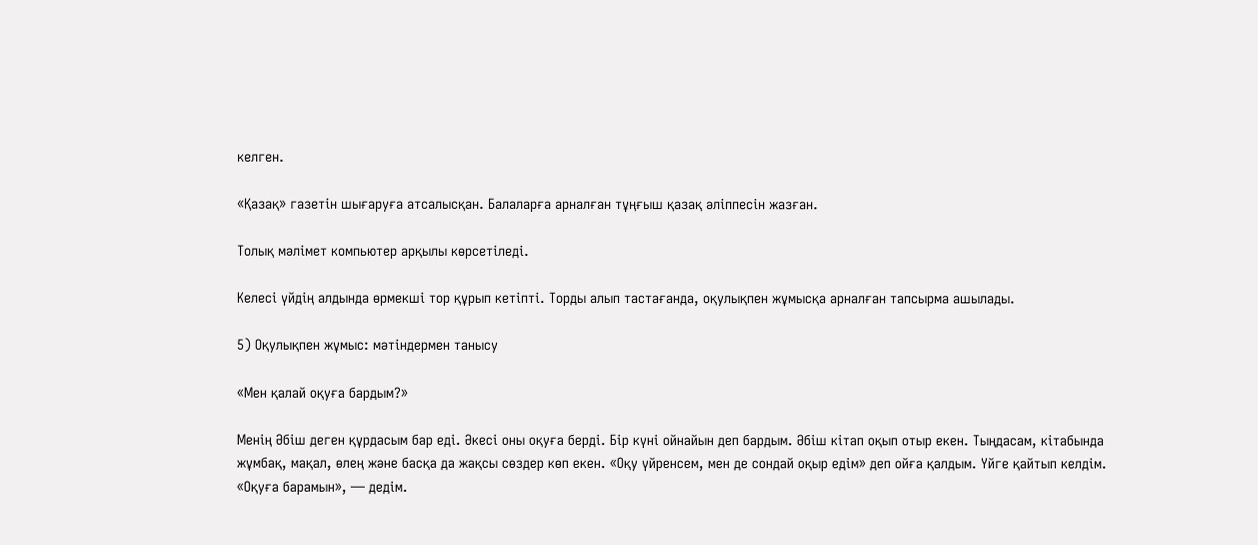келген.

«Қазақ» газетін шығаруға атсалысқан. Балаларға арналған тұңғыш қазақ әліппесін жазған.

Толық мәлімет компьютер арқылы көрсетіледі.

Келесі үйдің алдында өрмекші тор құрып кетіпті. Торды алып тастағанда, оқулықпен жұмысқа арналған тапсырма ашылады.

5) Оқулықпен жұмыс: мәтіндермен танысу

«Мен қалай оқуға бардым?»

Менің Әбіш деген құрдасым бар еді. Әкесі оны оқуға берді. Бір күні ойнайын деп бардым. Әбіш кітап оқып отыр екен. Тыңдасам, кітабында жұмбақ, мақал, өлең және басқа да жақсы сөздер көп екен. «Оқу үйренсем, мен де сондай оқыр едім» деп ойға қалдым. Үйге қайтып келдім. «Оқуға барамын», — дедім.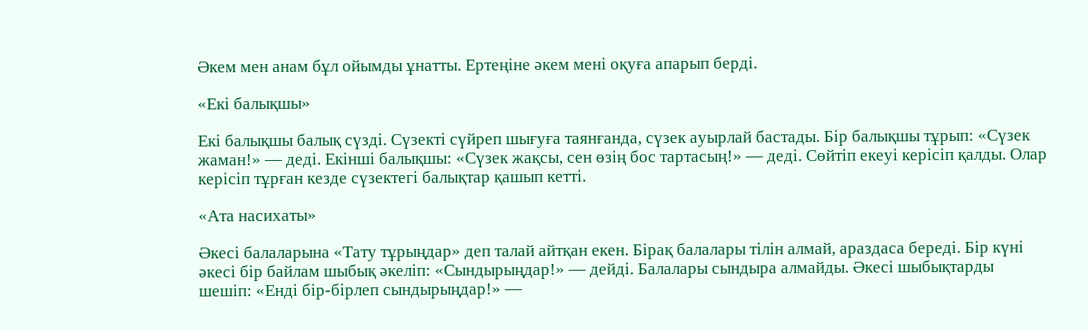Әкем мен анам бұл ойымды ұнатты. Ертеңіне әкем мені оқуға апарып берді.

«Екі балықшы»

Екі балықшы балық сүзді. Сүзекті сүйреп шығуға таянғанда, сүзек ауырлай бастады. Бір балықшы тұрып: «Сүзек жаман!» — деді. Екінші балықшы: «Сүзек жақсы, сен өзің бос тартасың!» — деді. Сөйтіп екеуі керісіп қалды. Олар керісіп тұрған кезде сүзектегі балықтар қашып кетті.

«Ата насихаты»

Әкесі балаларына «Тату тұрыңдар» деп талай айтқан екен. Бірақ балалары тілін алмай, араздаса береді. Бір күні әкесі бір байлам шыбық әкеліп: «Сындырыңдар!» — дейді. Балалары сындыра алмайды. Әкесі шыбықтарды шешіп: «Енді бір-бірлеп сындырыңдар!» —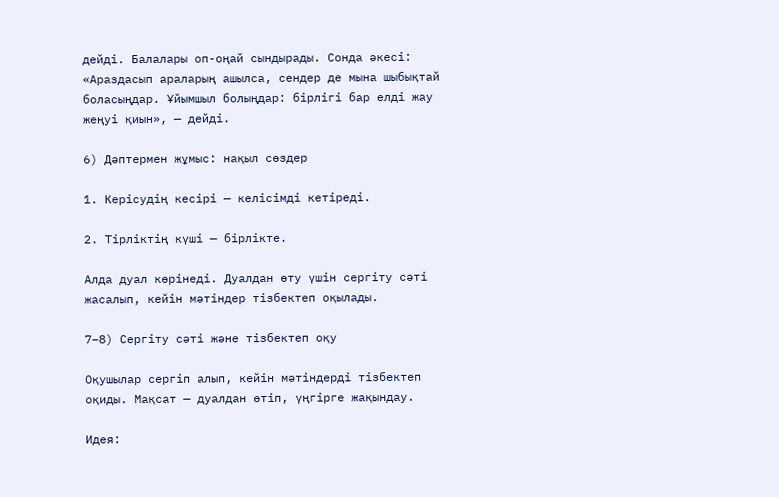дейді. Балалары оп-оңай сындырады. Сонда әкесі: «Араздасып араларың ашылса, сендер де мына шыбықтай боласыңдар. Ұйымшыл болыңдар: бірлігі бар елді жау жеңуі қиын», — дейді.

6) Дәптермен жұмыс: нақыл сөздер

1. Керісудің кесірі — келісімді кетіреді.

2. Тірліктің күші — бірлікте.

Алда дуал көрінеді. Дуалдан өту үшін сергіту сәті жасалып, кейін мәтіндер тізбектеп оқылады.

7–8) Сергіту сәті және тізбектеп оқу

Оқушылар сергіп алып, кейін мәтіндерді тізбектеп оқиды. Мақсат — дуалдан өтіп, үңгірге жақындау.

Идея: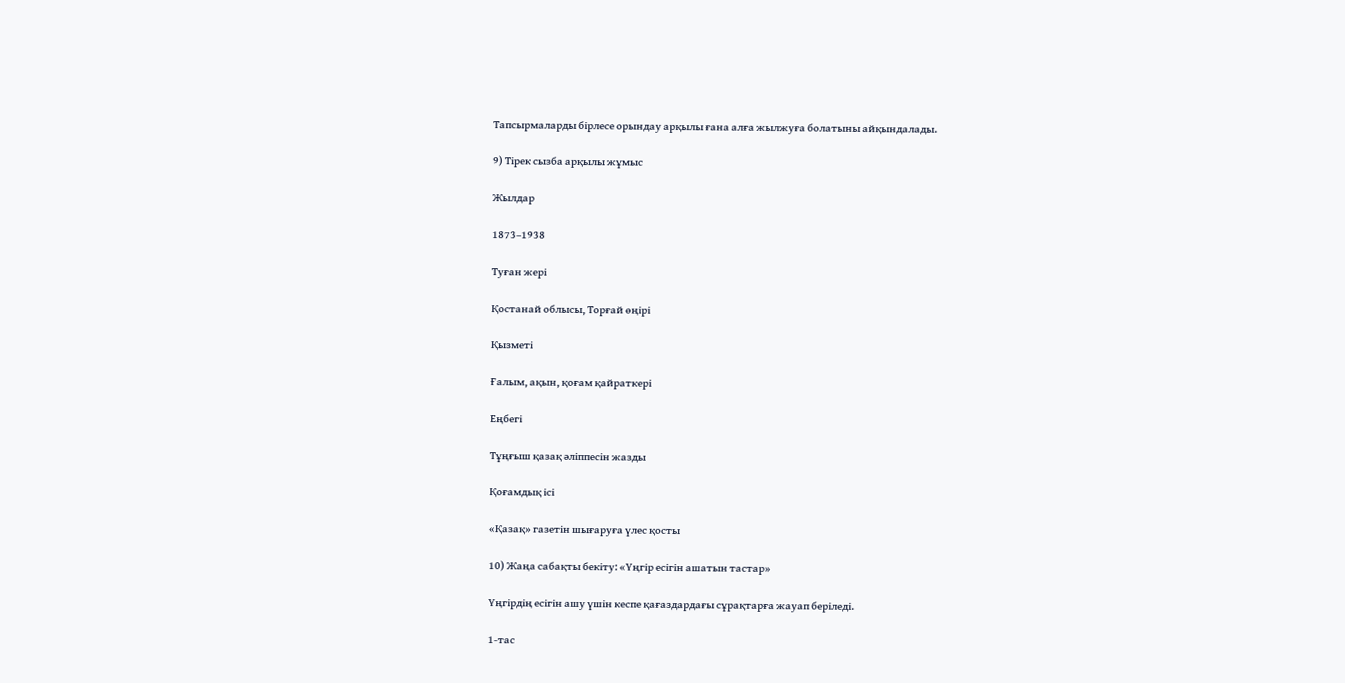Тапсырмаларды бірлесе орындау арқылы ғана алға жылжуға болатыны айқындалады.

9) Тірек сызба арқылы жұмыс

Жылдар

1873–1938

Туған жері

Қостанай облысы, Торғай өңірі

Қызметі

Ғалым, ақын, қоғам қайраткері

Еңбегі

Тұңғыш қазақ әліппесін жазды

Қоғамдық ісі

«Қазақ» газетін шығаруға үлес қосты

10) Жаңа сабақты бекіту: «Үңгір есігін ашатын тастар»

Үңгірдің есігін ашу үшін кеспе қағаздардағы сұрақтарға жауап беріледі.

1-тас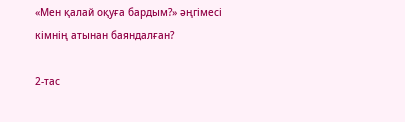«Мен қалай оқуға бардым?» әңгімесі кімнің атынан баяндалған?

2-тас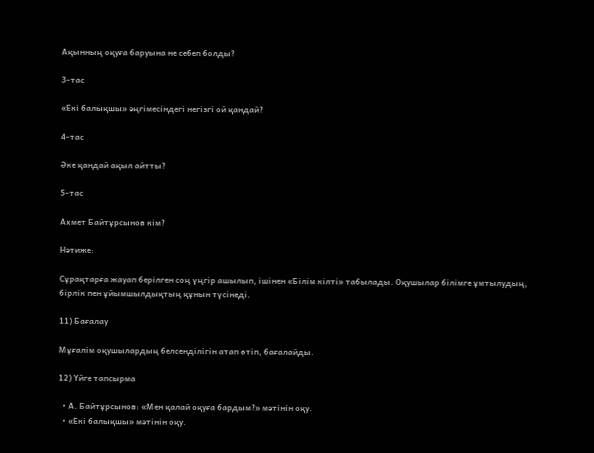Ақынның оқуға баруына не себеп болды?

3-тас

«Екі балықшы» әңгімесіндегі негізгі ой қандай?

4-тас

Әке қандай ақыл айтты?

5-тас

Ахмет Байтұрсынов кім?

Нәтиже:

Сұрақтарға жауап берілген соң үңгір ашылып, ішінен «Білім кілті» табылады. Оқушылар білімге ұмтылудың, бірлік пен ұйымшылдықтың құнын түсінеді.

11) Бағалау

Мұғалім оқушылардың белсенділігін атап өтіп, бағалайды.

12) Үйге тапсырма

  • А. Байтұрсынов: «Мен қалай оқуға бардым?» мәтінін оқу.
  • «Екі балықшы» мәтінін оқу.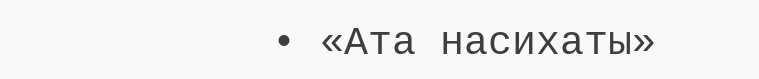• «Ата насихаты»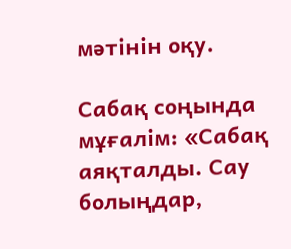мәтінін оқу.

Сабақ соңында мұғалім: «Сабақ аяқталды. Сау болыңдар,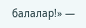балалар!» —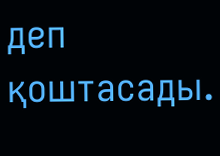деп қоштасады.